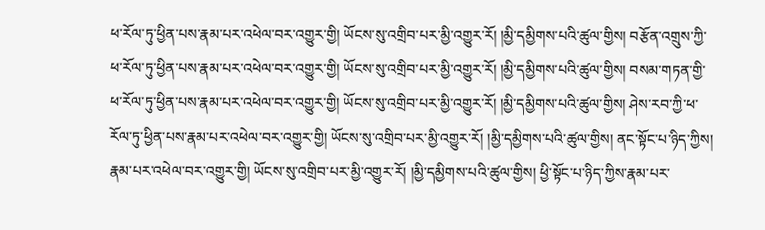ཕ་རོལ་ཏུ་ཕྱིན་པས་རྣམ་པར་འཕེལ་བར་འགྱུར་གྱི། ཡོངས་སུ་འགྲིབ་པར་མྱི་འགྱུར་རོ། །མྱི་དམྱིགས་པའི་ཚུལ་གྱིས། བརྩོན་འགྲུས་ཀྱི་ཕ་རོལ་ཏུ་ཕྱིན་པས་རྣམ་པར་འཕེལ་བར་འགྱུར་གྱི། ཡོངས་སུ་འགྲིབ་པར་མྱི་འགྱུར་རོ། །མྱི་དམྱིགས་པའི་ཚུལ་གྱིས། བསམ་གཏན་གྱི་ཕ་རོལ་ཏུ་ཕྱིན་པས་རྣམ་པར་འཕེལ་བར་འགྱུར་གྱི། ཡོངས་སུ་འགྲིབ་པར་མྱི་འགྱུར་རོ། །མྱི་དམྱིགས་པའི་ཚུལ་གྱིས། ཤེས་རབ་ཀྱི་ཕ་རོལ་ཏུ་ཕྱིན་པས་རྣམ་པར་འཕེལ་བར་འགྱུར་གྱི། ཡོངས་སུ་འགྲིབ་པར་མྱི་འགྱུར་རོ། །མྱི་དམྱིགས་པའི་ཚུལ་གྱིས། ནང་སྟོང་པ་ཉིད་ཀྱིས། རྣམ་པར་འཕེལ་བར་འགྱུར་གྱི། ཡོངས་སུ་འགྲིབ་པར་མྱི་འགྱུར་རོ། །མྱི་དམྱིགས་པའི་ཚུལ་གྱིས། ཕྱི་སྟོང་པ་ཉིད་ཀྱིས་རྣམ་པར་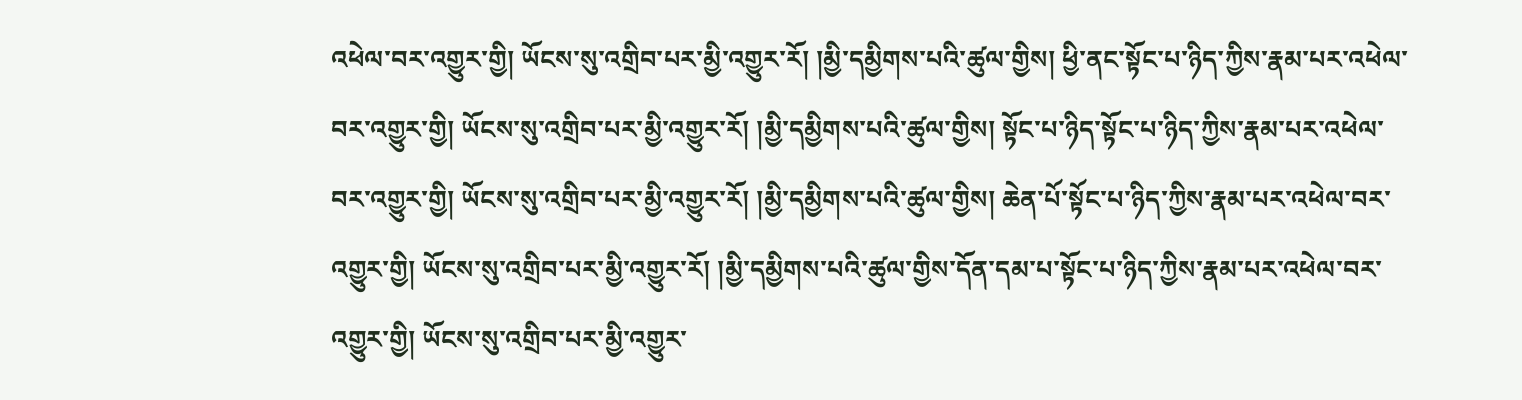འཕེལ་བར་འགྱུར་གྱི། ཡོངས་སུ་འགྲིབ་པར་མྱི་འགྱུར་རོ། །མྱི་དམྱིགས་པའི་ཚུལ་གྱིས། ཕྱི་ནང་སྟོང་པ་ཉིད་ཀྱིས་རྣམ་པར་འཕེལ་བར་འགྱུར་གྱི། ཡོངས་སུ་འགྲིབ་པར་མྱི་འགྱུར་རོ། །མྱི་དམྱིགས་པའི་ཚུལ་གྱིས། སྟོང་པ་ཉིད་སྟོང་པ་ཉིད་ཀྱིས་རྣམ་པར་འཕེལ་བར་འགྱུར་གྱི། ཡོངས་སུ་འགྲིབ་པར་མྱི་འགྱུར་རོ། །མྱི་དམྱིགས་པའི་ཚུལ་གྱིས། ཆེན་པོ་སྟོང་པ་ཉིད་ཀྱིས་རྣམ་པར་འཕེལ་བར་འགྱུར་གྱི། ཡོངས་སུ་འགྲིབ་པར་མྱི་འགྱུར་རོ། །མྱི་དམྱིགས་པའི་ཚུལ་གྱིས་དོན་དམ་པ་སྟོང་པ་ཉིད་ཀྱིས་རྣམ་པར་འཕེལ་བར་འགྱུར་གྱི། ཡོངས་སུ་འགྲིབ་པར་མྱི་འགྱུར་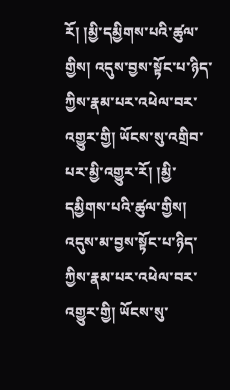རོ། །མྱི་དམྱིགས་པའི་ཚུལ་གྱིས། འདུས་བྱས་སྟོང་པ་ཉིད་ཀྱིས་རྣམ་པར་འཕེལ་བར་འགྱུར་གྱི། ཡོངས་སུ་འགྲིབ་པར་མྱི་འགྱུར་རོ། །མྱི་དམྱིགས་པའི་ཚུལ་གྱིས། འདུས་མ་བྱས་སྟོང་པ་ཉིད་ཀྱིས་རྣམ་པར་འཕེལ་བར་འགྱུར་གྱི། ཡོངས་སུ་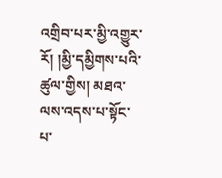འགྲིབ་པར་མྱི་འགྱུར་རོ། །མྱི་དམྱིགས་པའི་ཚུལ་གྱིས། མཐའ་ལས་འདས་པ་སྟོང་པ་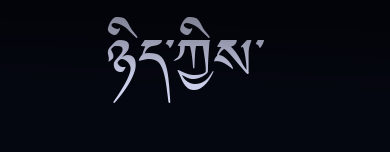ཉིད་ཀྱིས་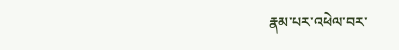རྣམ་པར་འཕེལ་བར་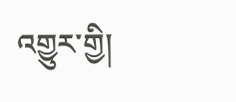འགྱུར་གྱི།